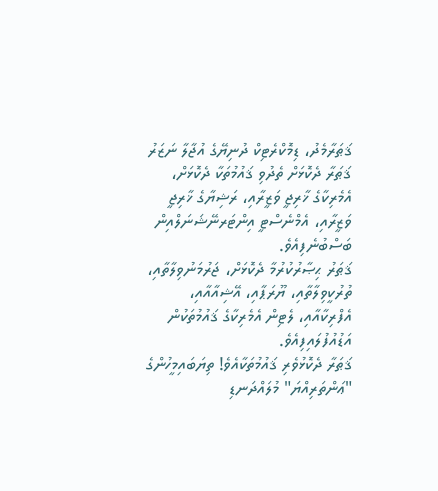ޤަޠަރާމެދު، ޑިމޮކްރެޓިކް ދުނިޔޭގެ އުޖާލާ ނަޒަރު
ޤަޠަރާ ދެކޮޅަށް ތެދުވި ޤައުމުތަކާ ދެކޮޅަށް، އެމެރިކާގެ ޚާރިޖީ ވަޒީރާއި، ރަޝިޔާގެ ޚާރިޖީ ވަޒީރާއި، އެމްނެސްޓީ އިންޓަރނޭޝަނަލްއިން ބަސްބުނެފިއެވެ.
ޤަޠަރު ޙިޞާރުކުރުމާ ދެކޮޅަށް، ޖަރުމަނުވިލާތާއި، ތުރުކީވިލާތާއި، ޔޫރަޕާއި، އޭޝިއާއާއި، އެފްރިކާއާއި، ލެޓިން އެމެރިކާގެ ޤައުމުތަކުން އަޑުއުފުލައިފިއެވެ.
ޤަޠަރާ ދެކޮޅުވެރި ޤައުމުތަކާއެވެ! ތިޔަބައިމީހުންގެ "ޢަންތަރިއްޔަ" މުލައްދަނޑި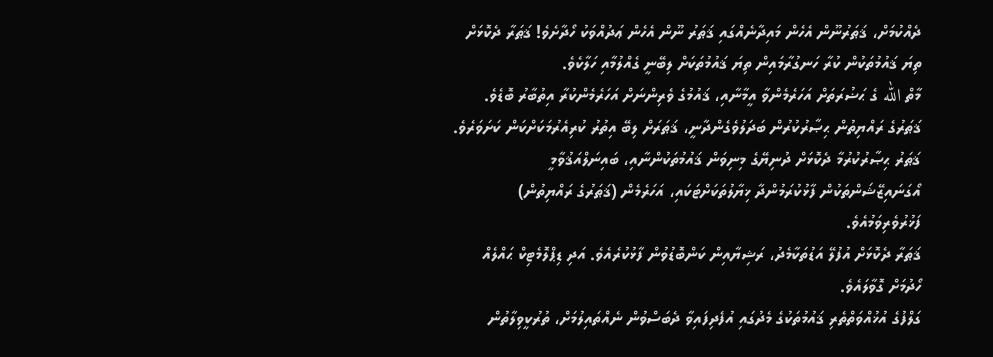ދެއްކުމަށް، ޤަޠަރުނޫން އެހެން މައިދާނެއްގައި ޤަޠަރު ނޫން އެހެން ޢަދުއްވަކު ހޯދާށެވެ! ޤަޠަރާ ދެކޮޅަށް ތިޔަ ޤައުމުތަކުން ކުރާ ހަނގުރާމައިން ތިޔަ ޤައުމުތަކަށް ލިބޭނީ ގެއްލުމާއި ހަލާކެވެ.
މާތް الله ގެ ޙަޟުރަތަށް އަހަރެމެންވާ އީމާނާއި، ޤައުމުގެ ވެރިންނަށް އަހަރެމެންކުރާ އިތުބާރު ބޮޑެވެ. ޤަޠަރުގެ ރައްޔިތުން ޙިޞާރުކުރުން ބަދަލުވެގެންދާނީ، ޤަޠަރަށް ލިބޭ އިތުރު ކުރިއެރުމަކަށްކަން ކަށަވަރެވެ.
ޤަޠަރު ޙިޞާރުކުރުމާ ދެކޮޅަށް ދުނިޔޭގެ މިނިވަން ޤައުމުތަކުންނާއި، ބައިނަލްއަޤުވާމީ އޯގަނައިޒޭޝަންތަކުން ފާޅުކުރަމުންދާ ޚިޔާލުތަކަށްޓަކައި، އަހަރެމެން (ޤަޠަރުގެ ރައްޔިތުން) ފަޚުރުވެރިވަމުއެވެ.
ޤަޠަރާ ދެކޮޅަށް އުފުލޭ އަޑުތަކާމެދު، ރަޝިޔާއިން ކަންބޮޑުވުން ފާޅުކުރެއެވެ. އަދި ޑިޕްލޮމެޓިކް ޙައްލެއް ހޯދުމަށް ގޮވާލައެވެ.
ގަލްފުގެ އުޚުއްވަތްތެރި ޤައުމުތަކުގެ މެދުގައި އުފެދިފައިވާ ދެބަސްވުން ނެއްތައިލުމަށް، ތުރުކީވިލާތުން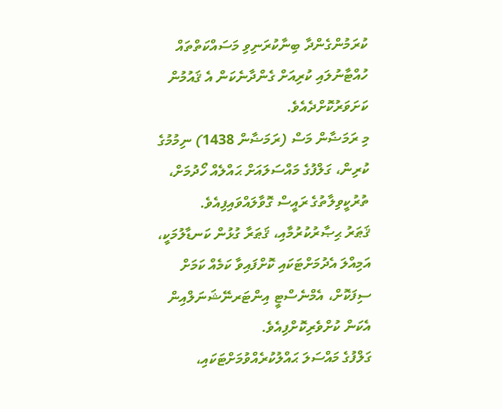ކުރަމުންގެންދާ ބިނާކުރަނިވި މަސައްކަތްތައް ހުއްޓާނުލައި ކުރިއަށް ގެންދާނެކަން އެ ޤައުމުން ކަށަވަރުކޮށްދެއެވެ.
މި ރަމަޟާން މަސް (ރަމަޟާން 1438) ނިމުމުގެ ކުރިން، ގަލްފުގެ މައްސަލައަށް ޙައްލެއް ހޯދުމަށް، ތުރުކީވިލާތުގެ ރައީސް ގޮވާލައްވައިފިއެވެ.
ޤަޠަރު ޙިޞާރުކުރުމާއި، ޤަޠަރާ ގުޅުން ކަނޑާލުމަކީ، އަމިއްލަ އެދުމަށްޓަކައި ކޮށްފައިވާ ކަމެއް ކަމަށް ސިފަކޮށް، އެމްނެސްޓީ އިންޓަރނޭޝަނަލްއިން އެކަން ކުށްވެރިކޮށްފިއެވެ.
ގަލްފުގެ މައްސަލަ ޙައްލުކުރެއްވުމަށްޓަކައި،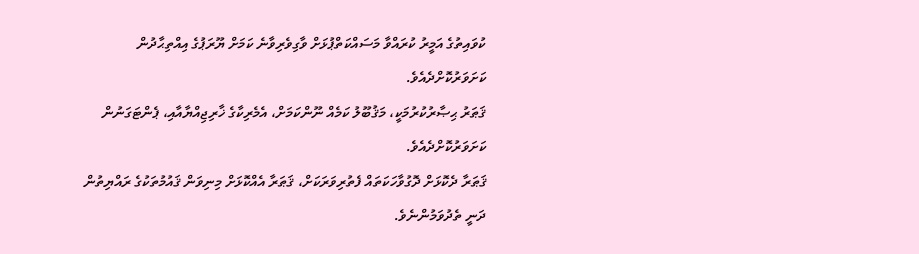ކުވައިތުގެ އަމީރު ކުރައްވާ މަސައްކަތްޕުޅަށް ވާގިވެރިވާނެ ކަމަށް ޔޫރަޕުގެ އިއްތިޙާދުން ކަށަވަރުކޮށްދެއެވެ.
ޤަޠަރު ޙިޞާރުކުރުމަކީ، މަޤުބޫލު ކަމެއް ނޫންކަމަށް، އެމެރިކާގެ ޚާރިޖިއްޔާއާއި، ޕެންޓަގަނުން ކަށަވަރުކޮށްދެއެވެ.
ޤަޠަރާ ދެކޮޅަށް ދޮގުވާހަކަތައް ފެތުރިވަރަކަށް، ޤަޠަރާ އެއްކޮޅަށް މިނިވަން ޤައުމުތަކުގެ ރައްޔިތުން ދަނީ ތެދުވަމުންނެވެ.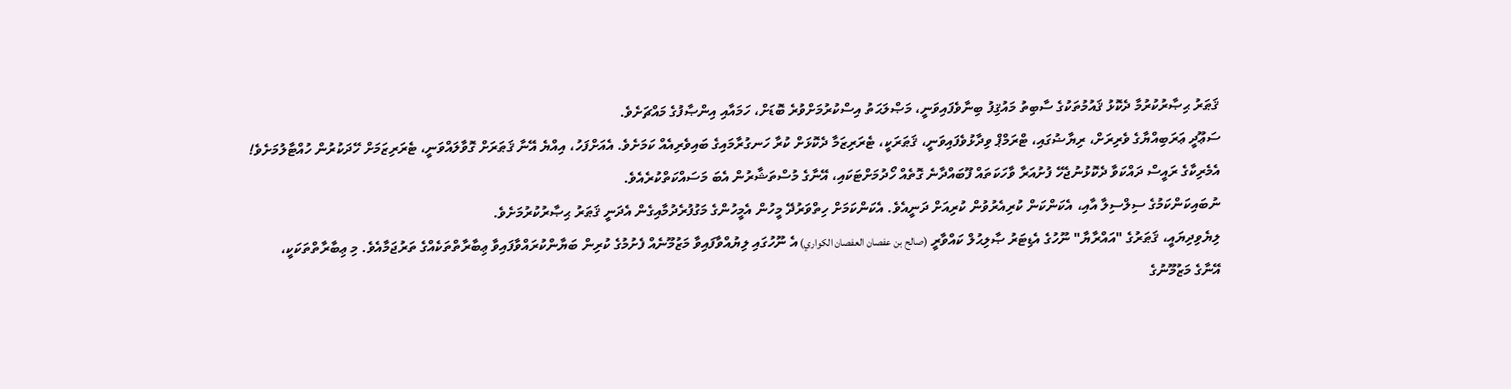ޤަޠަރު ޙިޞާރުކުރުމާ ދެކޮޅު ޤައުމުތަކުގެ ސާބިތު މައުޤިފު ބިނާވެފައިވަނީ، މަޞްލަޙަތު އިސްކުރުމަށްވުރެ ބޮޑަށް، ހަމައާއި އިންޞާފުގެ މައްޗަށެވެ.
ސަޢޫދީ ޢަރަބިއްޔާގެ ވެރިރަށް، ރިޔާޟުގައި، ޓްރަމްޕް ވިދާޅުވެފައިވަނީ، ޤަޠަރަކީ، ޓެރަރިޒަމާ ދެކޮޅަށް ކުރާ ހަނގުރާމައިގެ ބައިވެރިއެއް ކަމަށެވެ. އެއަށްފަހު، އިއްޔެ އޭނާ ޤަޠަރަށް ގޮވާލައްވަނީ، ޓެރަރިޒަމަށް ހޭދަކުރުން ހުއްޓާލުމަށެވެ!
އެމެރިކާގެ ރައީސް ދައްކަވާ ދެކޮޅުނުޖެހޭ ފުށުއަރާ ވާހަކަތައް ފޫބައްދާނެ ގޮތެއް ހޯދުމަށްޓަކައި، އޭނާގެ މުސްތަޝާރުން އެބަ މަސައްކަތްކުރެއެވެ.
ނުބައިކަންކަމުގެ ސިލްސިލާ އާއި، އެކަންކަން ކުރިއެރުވުން ކުރިއަށް ދަނީއެވެ. އެކަންކަމަށް ހިތްވަރުދޭ މީހުން އެމީހުންގެ މަގުފުރެދުމާއިގެން އެދަނީ ޤަޠަރު ޙިޞާރުކުރުމަށެވެ.
ލިޔެވިދިޔައީ، ޤަޠަރުގެ "އައްރާޔާ" ނޫހުގެ އެޑިޓަރު ޞާލިޙުލް ކައްވާރީ (صالح بن عفصان العفصان الكواري) އެ ނޫހުގައި ލިޔުއްވާފައިވާ މަޒުމޫނެއް ފެށުމުގެ ކުރިން ބަޔާންކުރައްވާފައިވާ ޢިބާރާތްތަކެއްގެ ތަރުޖަމާއެވެ. މި ޢިބާރާތްތަކަކީ، އޭނާގެ މަޒުމޫނުގެ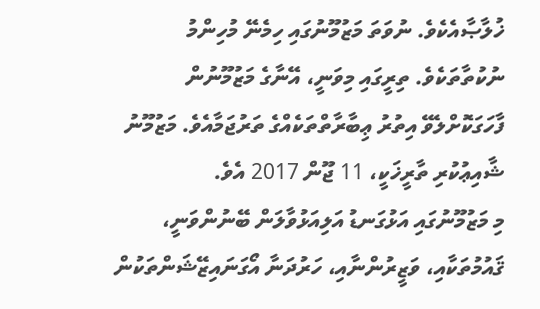ޚުލާޞާއެކެވެ. ނުވަތަ މަޒުމޫނުގައި ހިމެނޭ މުހިންމު ނުކުތާތަކެވެ. ތިރީގައި މިވަނީ، އޭނާގެ މަޒުމޫނުން ފާހަގަކޮށްލެވޭ އިތުރު ޢިބާރާތްތަކެއްގެ ތަރުޖަމާއެވެ. މަޒުމޫނު ޝާއިޢުކުރި ތާރީޚަކީ، 11 ޖޫން 2017 އެވެ.
މި މަޒުމޫނުގައި އަޅުގަނޑު އަލިއަޅުވާލަން ބޭނުންވަނީ، ޤައުމުތަކާއި، ވަޒީރުންނާއި، ހަރުދަނާ އޯގަނައިޒޭޝަންތަކުން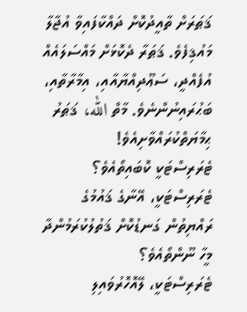ޤަޠަރަށް ތާއީދުކޮށް ދައްކާފައިވާ އުޖާލާ މައުޤިފެވެ. ޤަޠަރާ ދެކޮޅަށް މައްސަލައެއް އުފެއްދީ، ސަޢޫދިއްޔާއާއި، އިމާރާތާއި، ބަޙުރައިނުންނެވެ. މާތް الله، ޤަޠަރު ޙިމާޔަތްކުރައްވާށިއެވެ!
ޓެރަރިސްޓަކީ ކޮބައިތޯއެވެ؟
ޓެރަރިސްޓަކީ، އޭނާގެ ޤައުމުގެ ރައްޔިތުން ގަނޑުކޮށް ޤަތުލުކުރަމުންދާ މީހާ ނޫންތޯއެވެ؟
ޓެރަރިސްޓަކީ، ލޭއޮހޮރުވައިލި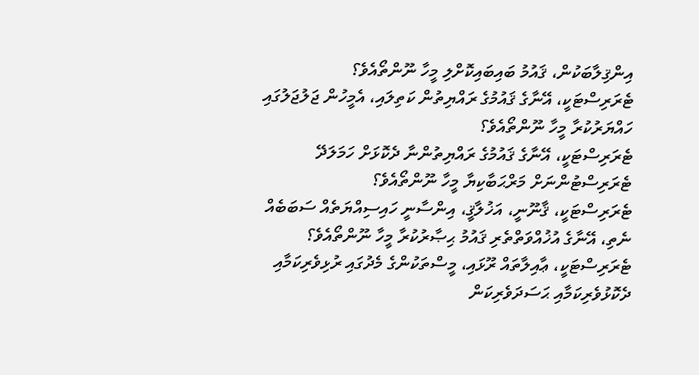އިންޤިލާބަކުން، ޤައުމު ބައިބައިކޮށްލި މީހާ ނޫންތޯއެވެ؟
ޓެރަރިސްޓަކީ، އޭނާގެ ޤައުމުގެ ރައްޔިތުން ކަތިލައި، އެމީހުން ޖަލުޖަލުގައި ހައްޔަރުކުރާ މީހާ ނޫންތޯއެވެ؟
ޓެރަރިސްޓަކީ، އޭނާގެ ޤައުމުގެ ރައްޔިތުންނާ ދެކޮޅަށް ހަމަލަދޭ ޓެރަރިސްޓުންނަށް މަރްޙަބާކިޔާ މީހާ ނޫންތޯއެވެ؟
ޓެރަރިސްޓަކީ، ޤާނޫނީ، އަޚުލާޤީ، އިންސާނީ ހައިސިއްޔަތެއް ސަބަބެއް ނެތި، އޭނާގެ އުޚުއްވަތްތެރި ޤައުމު ޙިޞާރުކުރާ މީހާ ނޫންތޯއެވެ؟
ޓެރަރިސްޓަކީ، ޢާއިލާތައް ރޫޅައި، މީސްތަކުންގެ މެދުގައި ރުޅިވެރިކަމާއި ދެކޮޅުވެރިކަމާއި ޙަސަދަވެރިކަން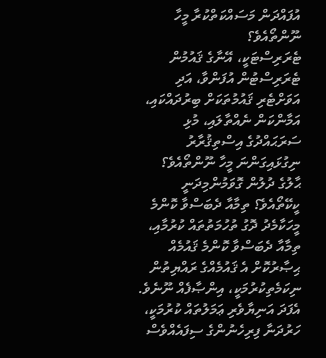އުފައްދަން މަސައްކަތްކުރާ މީހާ ނޫންތޯއެވެ؟
ޓެރަރިސްޓަކީ، އޭނާގެ ޤައުމުން ޓެރަރިސްޓުން އުފަންވާ، އަދި އަވަށްޓެރި ޤައުމުތަކަށް ބިރުދައްކައި، އަމާންކަން ނެއްތާލައި، މުޅި ސަރަޙައްދުގެ އިސްތިޤުރާރު ނިގުޅައިގަންނަ މީހާ ނޫންތޯއެވެ؟
ޙާލުގެ ދުލުން ގޮވަމުންމިދަނީ ކީކޭތޯއެވެ؟ ތިމާއާ ދެބަސްވާ ކޮންމެ މީހަކާމެދު ދޮގު ތުހުމަތުތައް ކުރުމާއި، ތިމާއާ ދެބަސްވާ ކޮންމެ ޤައުމެއް ޙިޞާރުކޮށް އެ ޤައުމެއްގެ ރައްޔިތުން ނިކަމެތިކުރުމަކީ، އިންޞާފެއް ނޫނެވެ. އެފަދަ އަނިޔާވެރި ޢަމަލުތައް ކުރުމަކީ، ހަރުދަނާ ފިރިހެނުންގެ ސިފައެއްވެސް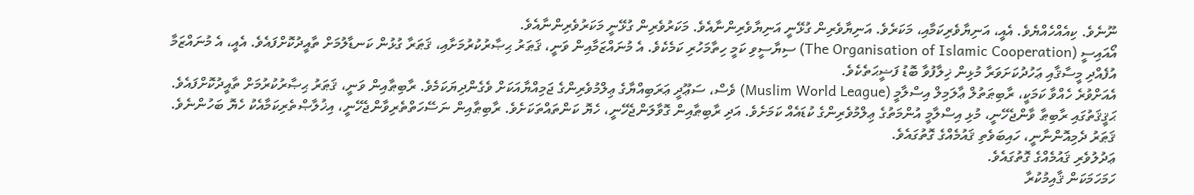ނޫނެވެ. ކިއެއްހެއްޔެވެ. އެއީ، އަނިޔާވެރިކަމާއި، މަކަރެވެ. އަނިޔާވެރިން ގުޅޭނީ އަނިޔާވެރިންނާއެވެ. މަކަރުވެރިން ގުޅޭނީ މަކަރުވެރިންނާއެވެ.
އޯއައިސީ (The Organisation of Islamic Cooperation) ސިޔާސީވި ކަމީ ހިތާމަހުރި ކަމެކެވެ. އެ މުނައްޒަމާއިން ވަނީ، ޤަޠަރު ޙިޞާރުކުރުމަށާއި، ޤަޠަރާ ގުޅުން ކަނޑާލުމަށް ތާއީދުކޮށްފައެވެ. އެއީ، އެ މުނައްޒަމާ އުފެއްދި މީސާޤާއި ޢަހުދުކަށަވަރާ މުޅިން ޚިލާފުވާ ބޮޑު ފަޟީޙަތެކެވެ.
އެއަށްވުރެ ހެއްވާ ކަމަކީ، ރާބިޠަތުލް ޢާލަމިލް އިސްލާމީ (Muslim World League) ވެސް، ސަޢޫދީ ޢަރަބިއްޔާގެ ޢިލްމުވެރިންގެ ޖަމިއްޔާއަކަށް ވެގެންދިޔަކަމެވެ. ރާބިޠާއިން ވަނީ، ޤަޠަރު ޙިޞާރުކުރުމަށް ތާއީދުކޮށްފައެވެ. ޙަޤީޤަތުގައި ރާބިޠާ ވާންޖެހޭނީ، މުޅި އިސްލާމީ އުންމަތުގެ ޢިލްމުވެރިންގެ ކުޑައެއް ކަމަށެވެ. އަދި ރާބިޠާއިން ގޮވާލަންޖެހޭނީ، ހެޔޮ ކަންތައްތަކަށެވެ. ރާބިޠާއިން ނަސޭހަތްތެރިވާންޖެހޭނީ، އިޚުލާޞްތެރިކަމާއެކު ހެޔޮ ބަހުންނެވެ.
ޤަޠަރު ދެމިއޮންނާނީ، ހައިބަވެތި ޤައުމެއްގެ ގޮތުގައެވެ.
ޢަދުލުވެރި ޤައުމެއްގެ ގޮތުގައެވެ.
ހަމަހަމަކަން ޤާއިމުކުރާ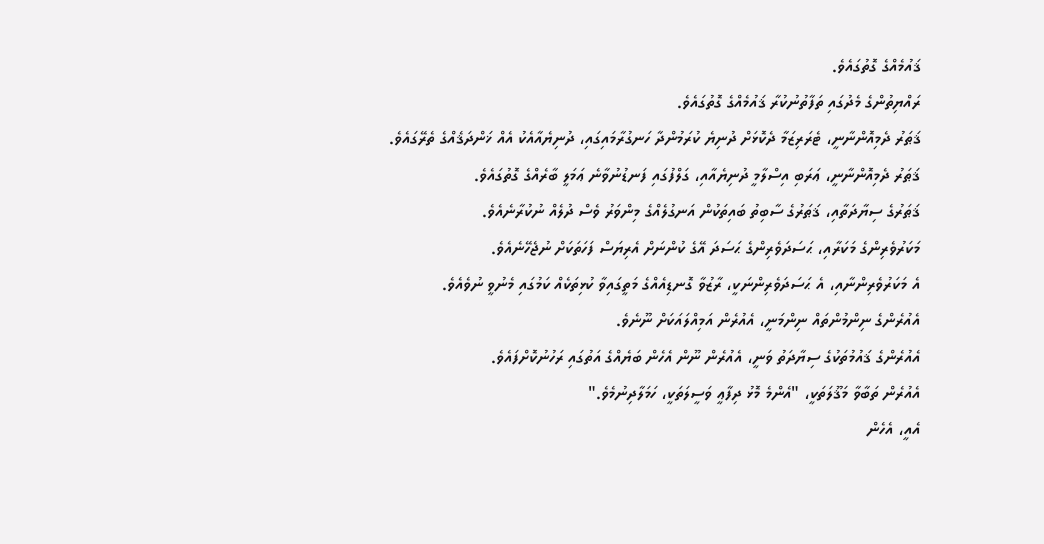ޤައުމެއްގެ ގޮތުގައެވެ.
ރައްޔިތުންގެ މެދުގައި ތަފާތުނުކުރާ ޤައުމެއްގެ ގޮތުގައެވެ.
ޤަޠަރު ދެމިއޮންނާނީ، ޓެރަރިޒަމާ ދެކޮޅަށް ދުނިޔެ ކުރަމުންދާ ހަނގުރާމައިގައި، ދުނިޔެއާއެކު އެއް ޚަންދަޤެއްގެ ތެރޭގައެވެ.
ޤަޠަރު ދެމިއޮންނާނީ، ޢަރަބި އިސްލާމީ ދުނިޔެއާއި، ގަލްފުގައި ފަނޑުނުވާނެ ޢަމަލީ ބާރެއްގެ ގޮތުގައެވެ.
ޤަޠަރުގެ ސިޔާދަތާއި، ޤަޠަރުގެ ސާބިތު ބައިތަކުން އަނގުލެއްގެ މިންވަރު ވެސް ދުލެއް ނުކުރާނެއެވެ.
މަކަރުވެރިންގެ މަކަރާއި، ޙަސަދަވެރިންގެ ޙަސަދަ އޭގެ ކުންނަށް އެރިޔަސް ފަހަތަކަށް ނުޖެހޭނެއެވެ.
އެ މަކަރުވެރިންނާއި، އެ ޙަސަދަވެރިންނަކީ، ރާޒުވާ ގޮނޑިއެއްގެ މަތީގައިވާ ކުޅިތަކެއް ކަމުގައި މެނުވީ ނުވެއެވެ.
އެއުރެންގެ ނިންމުންތައް ނިންމަނީ، އެއުރެން އަމިއްލައަކަށް ނޫނެވެ.
އެއުރެންގެ ޤައުމުތަކުގެ ސިޔާދަތު ވަނީ، އެއުރެން ނޫން އެހެން ބަޔެއްގެ އަތުގައި ރަހުނުކޮށްފައެވެ.
އެއުރެން ތަބާވާ މަޤޫލަތަކީ، "އެންމެ މޮޅު ދިފާޢީ ވަސީލަތަކީ، ހަމަލާދިނުމެވެ."
އެއީ، އެހެން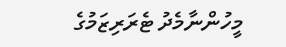މީހުންނާމެދު ޓެރަރިޒަމުގެ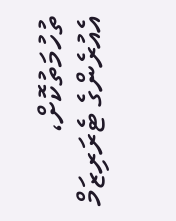ތުހުމަތުކޮށް، އެއުރެންގެ ޓެރަރިޒަމް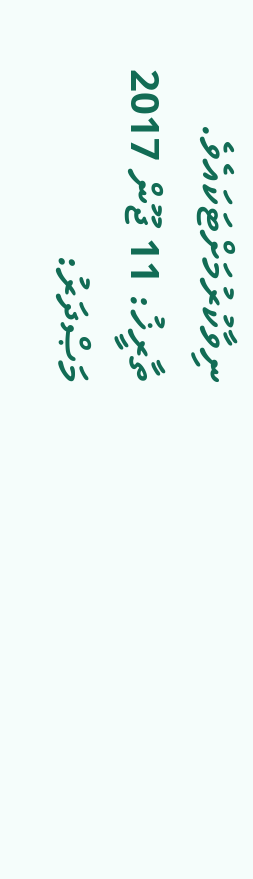ނިވާކުރުމަށްޓަކައެވެ.
ތާރީޚު: 11 ޖޫން 2017
މަޞްދަރު: